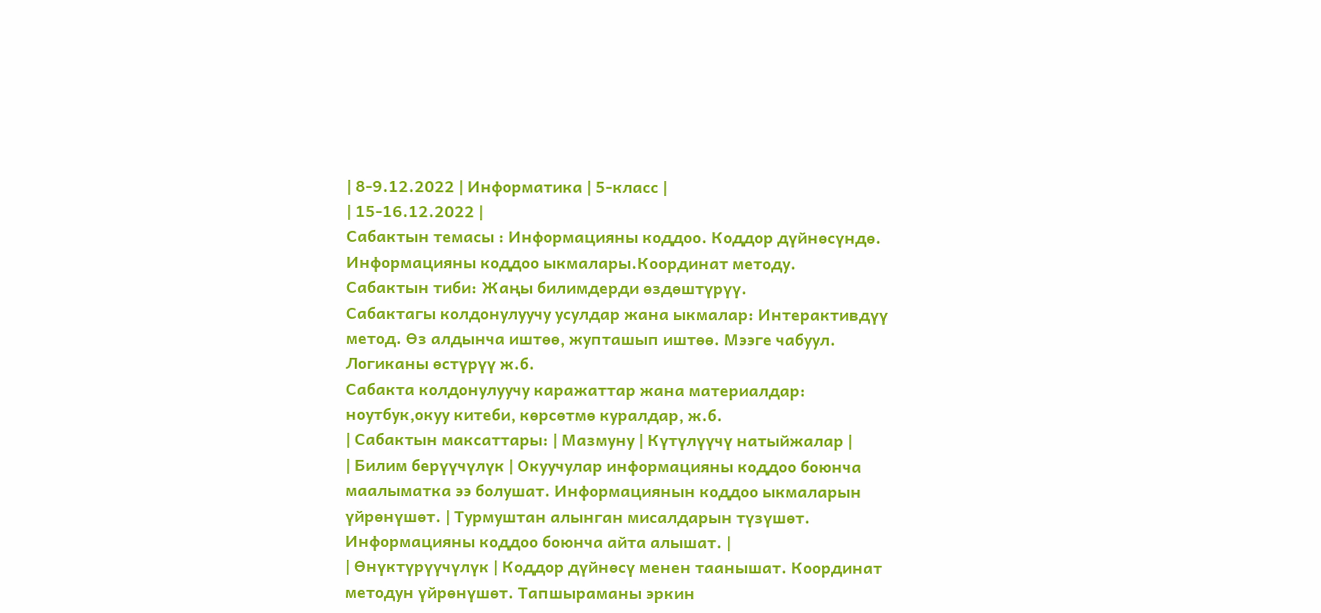| 8-9.12.2022 | Информатика | 5-класс |
| 15-16.12.2022 |
Сабактын темасы : Информацияны коддоо. Коддор дүйнөсүндө. Информацияны коддоо ыкмалары.Координат методу.
Сабактын тиби: Жаңы билимдерди өздөштүрүү.
Сабактагы колдонулуучу усулдар жана ыкмалар: Интерактивдүү метод. Өз алдынча иштөө, жупташып иштөө. Мээге чабуул. Логиканы өстүрүү ж.б.
Сабакта колдонулуучу каражаттар жана материалдар: ноутбук,окуу китеби, көрсөтмө куралдар, ж.б.
| Сабактын максаттары: | Мазмуну | Күтүлүүчү натыйжалар |
| Билим берүүчүлүк | Окуучулар информацияны коддоо боюнча маалыматка ээ болушат. Информациянын коддоо ыкмаларын үйрөнүшөт. | Турмуштан алынган мисалдарын түзүшөт. Информацияны коддоо боюнча айта алышат. |
| Өнүктүрүүчүлүк | Коддор дүйнөсү менен таанышат. Координат методун үйрөнүшөт. Тапшыраманы эркин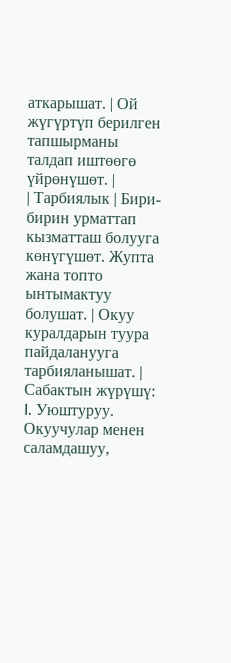аткарышат. | Ой жүгүртүп берилген тапшырманы талдап иштөөгө үйрөнүшөт. |
| Тарбиялык | Бири-бирин урматтап кызматташ болууга көнүгүшɵт. Жупта жана топто ынтымактуу болушат. | Окуу куралдарын туура пайдаланууга тарбияланышат. |
Сабактын жүрүшү: I. Уюштуруу.
Окуучулар менен саламдашуу,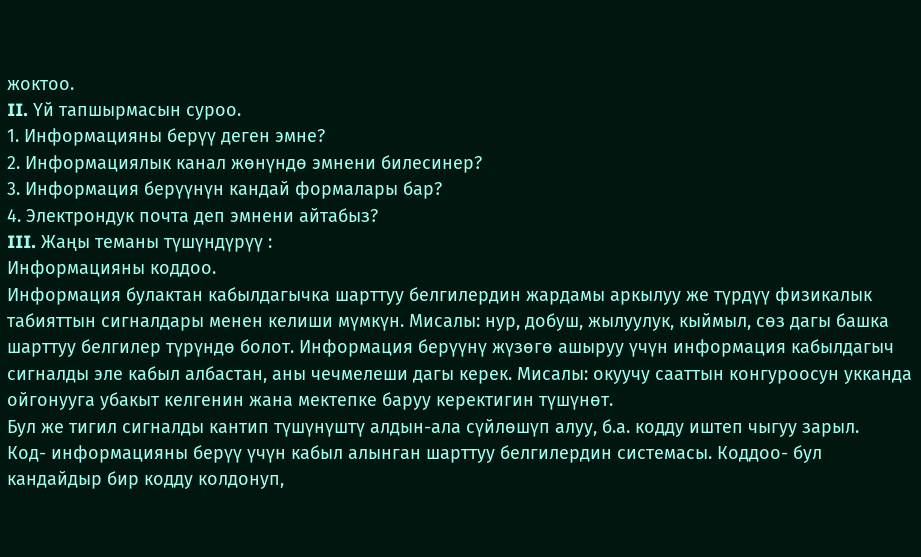жоктоо.
II. Үй тапшырмасын суроо.
1. Информацияны берүү деген эмне?
2. Информациялык канал жөнүндө эмнени билесинер?
3. Информация берүүнүн кандай формалары бар?
4. Электрондук почта деп эмнени айтабыз?
III. Жаңы теманы түшүндүрүү :
Информацияны коддоо.
Информация булактан кабылдагычка шарттуу белгилердин жардамы аркылуу же түрдүү физикалык табияттын сигналдары менен келиши мүмкүн. Мисалы: нур, добуш, жылуулук, кыймыл, сөз дагы башка шарттуу белгилер түрүндө болот. Информация берүүнү жүзөгө ашыруу үчүн информация кабылдагыч сигналды эле кабыл албастан, аны чечмелеши дагы керек. Мисалы: окуучу сааттын конгуроосун укканда ойгонууга убакыт келгенин жана мектепке баруу керектигин түшүнөт.
Бул же тигил сигналды кантип түшүнүштү алдын-ала сүйлөшүп алуу, б.а. кодду иштеп чыгуу зарыл.
Код- информацияны берүү үчүн кабыл алынган шарттуу белгилердин системасы. Коддоо- бул кандайдыр бир кодду колдонуп,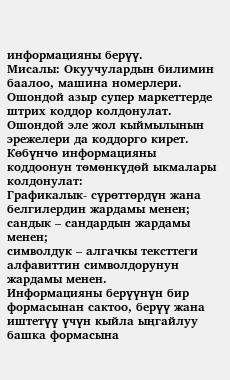информацияны берүү.
Мисалы: Окуучулардын билимин баалоо, машина номерлери. Ошондой азыр супер маркеттерде штрих коддор колдонулат.
Ошондой эле жол кыймылынын эрежелери да коддорго кирет.
Көбүнчө информацияны коддоонун төмөнкүдөй ыкмалары колдонулат:
Графикалык- сүрөттөрдүн жана белгилердин жардамы менен;
сандык – сандардын жардамы менен;
символдук – алгачкы тексттеги алфавиттин символдорунун жардамы менен.
Информацияны берүүнүн бир формасынан сактоо, берүү жана иштетүү үчүн кыйла ыңгайлуу башка формасына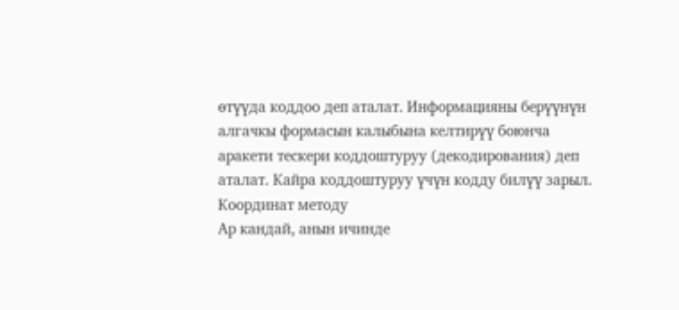өтүүда коддоо деп аталат. Информацияны берүүнүн алгачкы формасын калыбына келтирүү боюнча аракети тескери коддоштуруу (декодирования) деп аталат. Кайра коддоштуруу үчүн кодду билүү зарыл.
Координат методу
Ар кандай, анын ичинде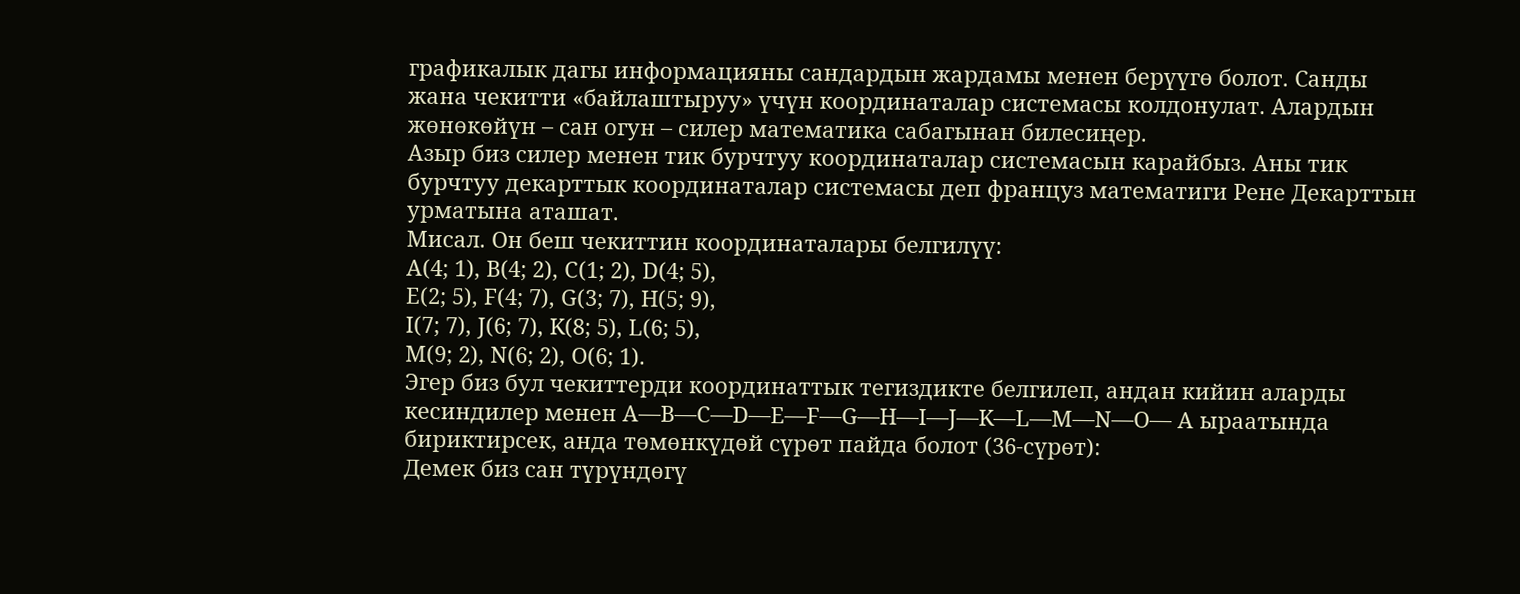графикалык дагы информацияны сандардын жардамы менен берүүгө болот. Санды жана чекитти «байлаштыруу» үчүн координаталар системасы колдонулат. Алардын жөнөкөйүн – сан огун – силер математика сабагынан билесиңер.
Азыр биз силер менен тик бурчтуу координаталар системасын карайбыз. Аны тик бурчтуу декарттык координаталар системасы деп француз математиги Рене Декарттын урматына аташат.
Мисал. Он беш чекиттин координаталары белгилүү:
A(4; 1), B(4; 2), C(1; 2), D(4; 5),
E(2; 5), F(4; 7), G(3; 7), H(5; 9),
I(7; 7), J(6; 7), K(8; 5), L(6; 5),
M(9; 2), N(6; 2), O(6; 1).
Эгер биз бул чекиттерди координаттык тегиздикте белгилеп, андан кийин аларды кесиндилер менен A—B—C—D—E—F—G—H—I—J—K—L—M—N—O— A ыраатында бириктирсек, анда төмөнкүдөй сүрөт пайда болот (36-сүрөт):
Демек биз сан түрүндөгү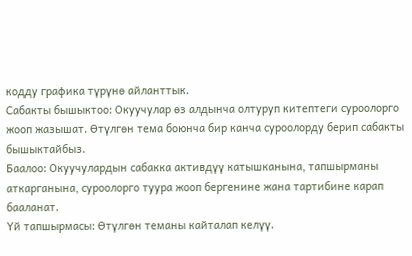кодду графика түрүнө айланттык.
Сабакты бышыктоо: Окуучулар өз алдынча олтуруп китептеги суроолорго жооп жазышат. Өтүлгөн тема боюнча бир канча суроолорду берип сабакты бышыктайбыз.
Баалоо: Окуучулардын сабакка активдүү катышканына, тапшырманы аткарганына, суроолорго туура жооп бергенине жана тартибине карап бааланат.
Үй тапшырмасы: Өтүлгөн теманы кайталап келүү.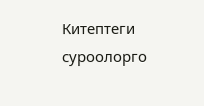Китептеги суроолорго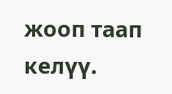жооп таап келүү.